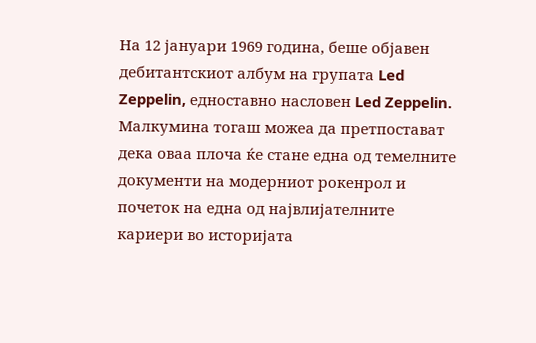На 12 јануари 1969 година, беше објавен дебитантскиот албум на групата Led Zeppelin, едноставно насловен Led Zeppelin. Малкумина тогаш можеа да претпостават дека оваа плоча ќе стане една од темелните документи на модерниот рокенрол и почеток на една од највлијателните кариери во историјата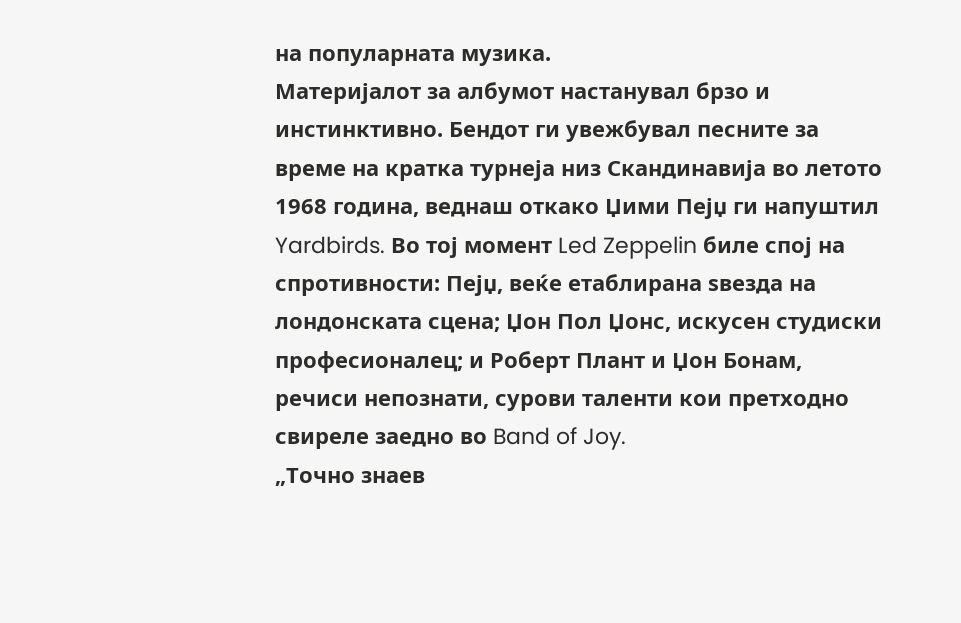на популарната музика.
Материјалот за албумот настанувал брзо и инстинктивно. Бендот ги увежбувал песните за време на кратка турнеја низ Скандинавија во летото 1968 година, веднаш откако Џими Пејџ ги напуштил Yardbirds. Во тој момент Led Zeppelin биле спој на спротивности: Пејџ, веќе етаблирана ѕвезда на лондонската сцена; Џон Пол Џонс, искусен студиски професионалец; и Роберт Плант и Џон Бонам, речиси непознати, сурови таленти кои претходно свиреле заедно во Band of Joy.
„Точно знаев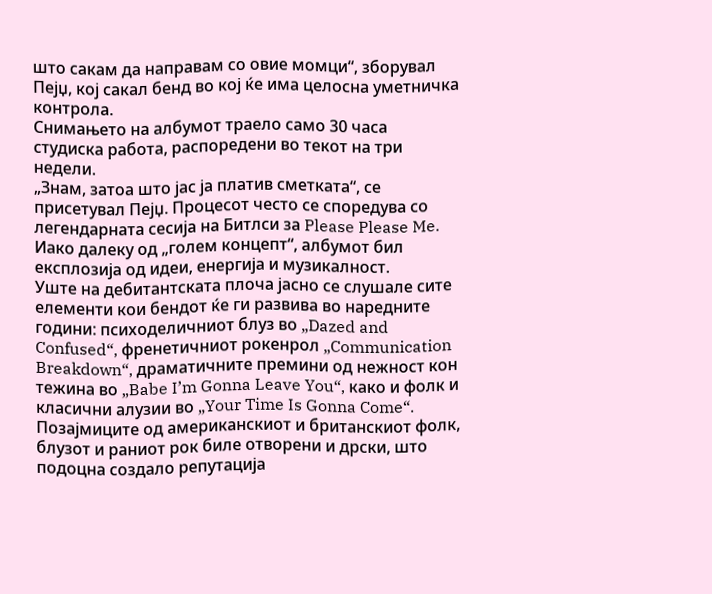што сакам да направам со овие момци“, зборувал Пејџ, кој сакал бенд во кој ќе има целосна уметничка контрола.
Снимањето на албумот траело само 30 часа студиска работа, распоредени во текот на три недели.
„Знам, затоа што јас ја платив сметката“, се присетувал Пејџ. Процесот често се споредува со легендарната сесија на Битлси за Please Please Me. Иако далеку од „голем концепт“, албумот бил експлозија од идеи, енергија и музикалност.
Уште на дебитантската плоча јасно се слушале сите елементи кои бендот ќе ги развива во наредните години: психоделичниот блуз во „Dazed and Confused“, френетичниот рокенрол „Communication Breakdown“, драматичните премини од нежност кон тежина во „Babe I’m Gonna Leave You“, како и фолк и класични алузии во „Your Time Is Gonna Come“.
Позајмиците од американскиот и британскиот фолк, блузот и раниот рок биле отворени и дрски, што подоцна создало репутација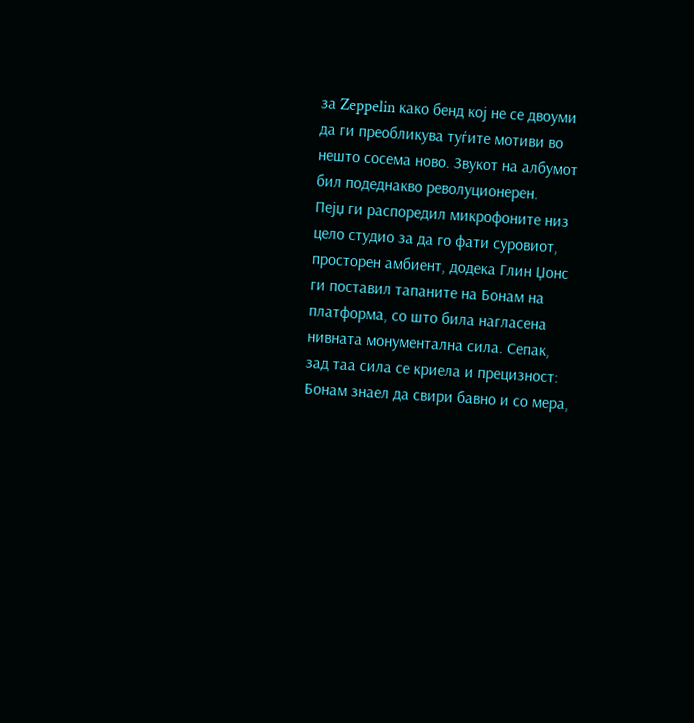за Zeppelin како бенд кој не се двоуми да ги преобликува туѓите мотиви во нешто сосема ново. Звукот на албумот бил подеднакво револуционерен.
Пејџ ги распоредил микрофоните низ цело студио за да го фати суровиот, просторен амбиент, додека Глин Џонс ги поставил тапаните на Бонам на платформа, со што била нагласена нивната монументална сила. Сепак, зад таа сила се криела и прецизност: Бонам знаел да свири бавно и со мера,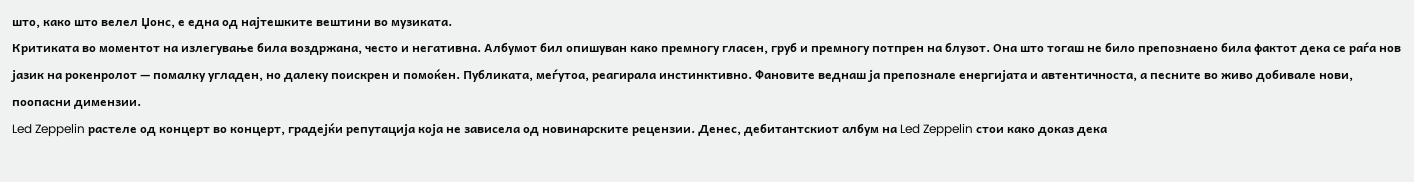што, како што велел Џонс, е една од најтешките вештини во музиката.
Критиката во моментот на излегување била воздржана, често и негативна. Албумот бил опишуван како премногу гласен, груб и премногу потпрен на блузот. Она што тогаш не било препознаено била фактот дека се раѓа нов јазик на рокенролот — помалку угладен, но далеку поискрeн и помоќен. Публиката, меѓутоа, реагирала инстинктивно. Фановите веднаш ја препознале енергијата и автентичноста, а песните во живо добивале нови, поопасни димензии.
Led Zeppelin растеле од концерт во концерт, градејќи репутација која не зависела од новинарските рецензии. Денес, дебитантскиот албум на Led Zeppelin стои како доказ дека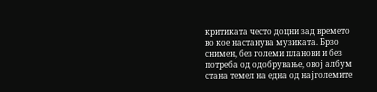критиката често доцни зад времето во кое настанува музиката. Брзо снимен, без големи планови и без потреба од одобрување, овој албум стана темел на една од најголемите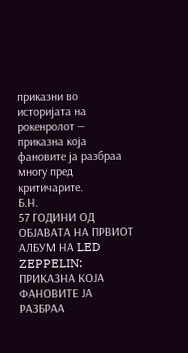приказни во историјата на рокенролот — приказна која фановите ја разбраа многу пред критичарите.
Б.Н.
57 ГОДИНИ ОД ОБЈАВАТА НА ПРВИОТ АЛБУМ НА LED ZEPPELIN: ПРИКАЗНА КОЈА ФАНОВИТЕ ЈА РАЗБРАА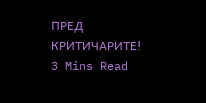ПРЕД КРИТИЧАРИТЕ!
3 Mins Read